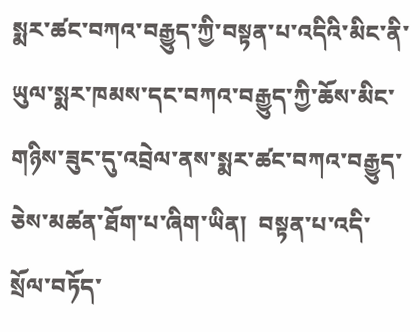སྨར་ཚང་བཀའ་བརྒྱུད་ཀྱི་བསྟན་པ་འདིའི་མིང་ནི་ཡུལ་སྨར་ཁམས་དང་བཀའ་བརྒྱུད་ཀྱི་ཆོས་མིང་གཉིས་ཟུང་དུ་འབྲེལ་ནས་སྨར་ཚང་བཀའ་བརྒྱུད་ཅེས་མཚན་ཐོག་པ་ཞིག་ཡིན།  བསྟན་པ་འདི་སྲོལ་བཏོད་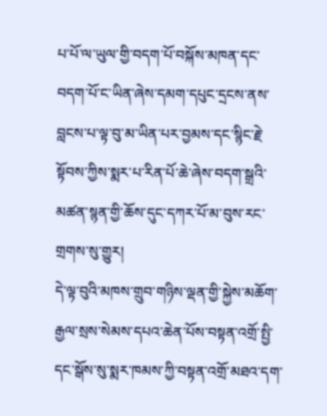པ་པོ་ལ་ཡུལ་གྱི་བདག་པོ་བསྐོས་མཁན་དང་བདག་པོ་ང་ཡིན་ཞེས་དམག་དཔུང་དྲངས་ནས་བླངས་པ་ལྟ་བུ་མ་ཡིན་པར་བྱམས་དང་སྙིང་རྗེ་སྟོབས་ཀྱིས་སྨར་པ་རིན་པོ་ཆེ་ཞེས་བདག་སྒྲའི་མཚན་སྙན་གྱི་ཆོས་དུང་དཀར་པོ་མ་བུས་རང་གྲགས་སུ་གྱུར།
དེ་ལྟ་བུའི་མཁས་གྲུབ་གཉིས་ལྡན་གྱི་སྐྱེས་མཆོག་རྒྱལ་སྲས་སེམས་དཔའ་ཆེན་པོས་བསྟན་འགྲོ་སྤྱི་དང་སྒོས་སུ་སྨར་ཁམས་ཀྱི་བསྟན་འགྲོ་མཐའ་དག་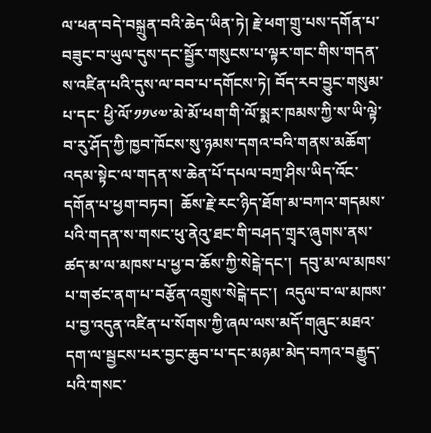ལ་ཕན་བདེ་བསྐྲུན་བའི་ཆེད་ཡིན་ཏེ། རྗེ་ཕག་གྲུ་པས་དགོན་པ་བཟུང་བ་ཡུལ་དུས་དང་སྦྱོར་གསུངས་པ་ལྟར་གང་གིས་གདན་ས་འཛིན་པའི་དུས་ལ་བབ་པ་དགོངས་ཏེ། བོད་རབ་བྱུང་གསུམ་པ་དང་ ཕྱི་ལོ་༡༡༦༧་མེ་མོ་ཕག་གི་ལོ་སྨར་ཁམས་ཀྱི་ས་ཡི་ལྟེ་བ་རུ་ཤོད་ཀྱི་ཁྱབ་ཁོངས་སུ་ཉམས་དགའ་བའི་གནས་མཆོག་འདམ་སྟེང་ལ་གདན་ས་ཆེན་པོ་དཔལ་བཀྲ་ཤིས་ཡིད་འོང་དགོན་པ་ཕྱག་བཏབ།  ཆོས་རྗེ་རང་ཉིད་ཐོག་མ་བཀའ་གདམས་པའི་གདན་ས་གསང་ཕུ་ནེའུ་ཐང་གི་བཤད་གྲྭར་ཞུགས་ནས་ཚད་མ་ལ་མཁས་པ་ཕྱ་བ་ཆོས་ཀྱི་སེངྒེ་དང་།  དབུ་མ་ལ་མཁས་པ་གཙང་ནག་པ་བརྩོན་འགྲུས་སེངྒེ་དང་།  འདུལ་བ་ལ་མཁས་པ་བྱ་འདུན་འཛིན་པ་སོགས་ཀྱི་ཞལ་ལས་མདོ་གཞུང་མཐའ་དག་ལ་སྦྱངས་པར་བྱང་ཆུབ་པ་དང་མཉམ་མེད་བཀའ་བརྒྱུད་པའི་གསང་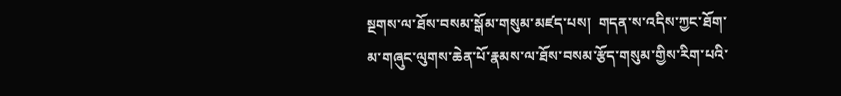སྔགས་ལ་ཐོས་བསམ་སྒོམ་གསུམ་མཛད་པས།  གདན་ས་འདིས་ཀྱང་ཐོག་མ་གཞུང་ལུགས་ཆེན་པོ་རྣམས་ལ་ཐོས་བསམ་རྩོད་གསུམ་གྱིས་རིག་པའི་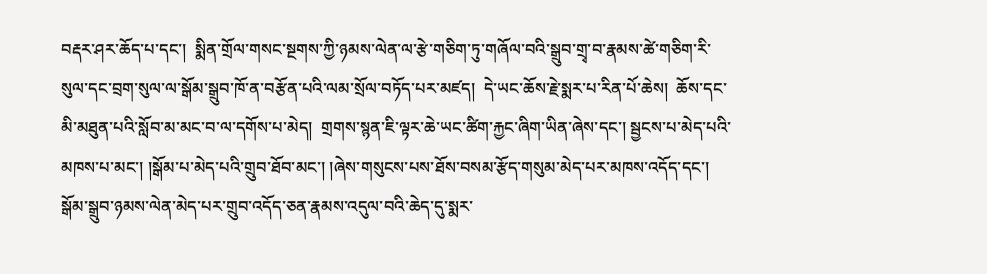བརྡར་ཤར་ཆོད་པ་དང་།  སྨིན་གྲོལ་གསང་སྔགས་ཀྱི་ཉམས་ལེན་ལ་རྩེ་གཅིག་ཏུ་གཞོལ་བའི་སྒྲུབ་གྲྭ་བ་རྣམས་ཚེ་གཅིག་རི་སུལ་དང་བྲག་སུལ་ལ་སྒོམ་སྒྲུབ་ཁོ་ན་བརྩོན་པའི་ལམ་སྲོལ་བཏོད་པར་མཛད།  དེ་ཡང་ཆོས་རྗེ་སྨར་པ་རིན་པོ་ཆེས།  ཆོས་དང་མི་མཐུན་པའི་སློབ་མ་མང་བ་ལ་དགོས་པ་མེད།  གྲགས་སྙན་ཇི་ལྟར་ཆེ་ཡང་ཚིག་རྐྱང་ཞིག་ཡིན་ཞེས་དང་། སྦྱངས་པ་མེད་པའི་མཁས་པ་མང་། །སྒོམ་པ་མེད་པའི་གྲུབ་ཐོབ་མང་། །ཞེས་གསུངས་པས་ཐོས་བསམ་རྩོད་གསུམ་མེད་པར་མཁས་འདོད་དང་། སྒོམ་སྒྲུབ་ཉམས་ལེན་མེད་པར་གྲུབ་འདོད་ཅན་རྣམས་འདུལ་བའི་ཆེད་དུ་སྨར་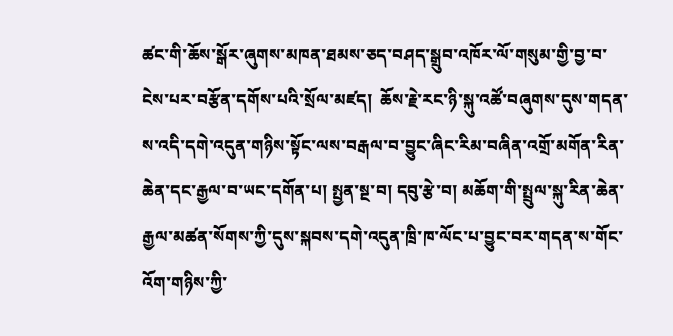ཚང་གི་ཆོས་སྒོར་ཞུགས་མཁན་ཐམས་ཅད་བཤད་སྒྲུབ་འཁོར་ལོ་གསུམ་གྱི་བྱ་བ་ངེས་པར་བརྩོན་དགོས་པའི་སྲོལ་མཛད།  ཆོས་རྗེ་རང་ཉི་སྐུ་འཚོ་བཞུགས་དུས་གདན་ས་འདི་དགེ་འདུན་གཉིས་སྟོང་ལས་བརྒལ་བ་བྱུང་ཞིང་རིམ་བཞིན་འགྲོ་མགོན་རིན་ཆེན་དང་རྒྱལ་བ་ཡང་དགོན་པ། སྤྱན་སྔ་བ། དབུ་རྩེ་བ། མཆོག་གི་སྤྲུལ་སྐུ་རིན་ཆེན་རྒྱལ་མཚན་སོགས་ཀྱི་དུས་སྐབས་དགེ་འདུན་ཁྲི་ཁ་ལོང་པ་བྱུང་བར་གདན་ས་གོང་འོག་གཉིས་ཀྱི་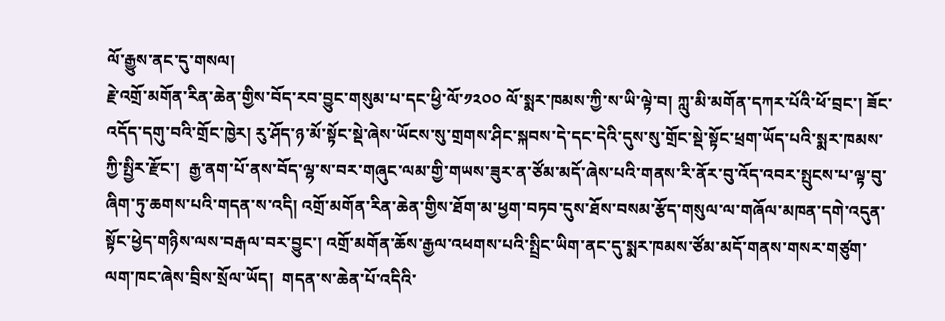ལོ་རྒྱུས་ནང་དུ་གསལ།
རྗེ་འགྲོ་མགོན་རིན་ཆེན་གྱིས་བོད་རབ་བྱུང་གསུམ་པ་དང་ཕྱི་ལོ་༡༢༠༠ ལོ་སྨར་ཁམས་ཀྱི་ས་ཡི་ལྟེ་བ། ཀླུ་མི་མགོན་དཀར་པོའི་ཕོ་བྲང་། ཟོང་འདོད་དགུ་བའི་གྲོང་ཁྱེར། རུ་ཤོད་ཉ་མོ་སྟོང་སྡེ་ཞེས་ཡོངས་སུ་གྲགས་ཤིང་སྐབས་དེ་དང་དེའི་དུས་སུ་གྲོང་སྡེ་སྟོང་ཕྲག་ཡོད་པའི་སྨར་ཁམས་ཀྱི་སྤྱིར་རྫོང་།  རྒྱ་ནག་པོ་ནས་བོད་ལྷ་ས་བར་གཞུང་ལམ་གྱི་གཡས་ཟུར་ན་ཙོམ་མདོ་ཞེས་པའི་གནས་རི་ནོར་བུ་འོད་འབར་སྤུངས་པ་ལྟ་བུ་ཞིག་ཏུ་ཆགས་པའི་གདན་ས་འདི། འགྲོ་མགོན་རིན་ཆེན་གྱིས་ཐོག་མ་ཕྱག་བཏབ་དུས་ཐོས་བསམ་རྩོད་གསུལ་ལ་གཞོལ་མཁན་དགེ་འདུན་སྟོང་ཕྱེད་གཉིས་ལས་བརྒལ་བར་བྱུང་། འགྲོ་མགོན་ཆོས་རྒྱལ་འཕགས་པའི་སྤྲིང་ཡིག་ནང་དུ་སྨར་ཁམས་ཙོམ་མདོ་གནས་གསར་གཙུག་ལག་ཁང་ཞེས་བྲིས་སྲོལ་ཡོད།  གདན་ས་ཆེན་པོ་འདིའི་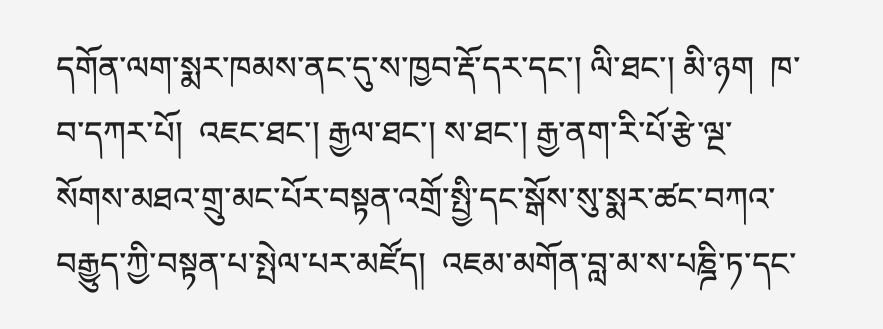དགོན་ལག་སྨར་ཁམས་ནང་དུ་ས་ཁྱབ་རྡོ་དར་དང་། ལི་ཐང་། མི་ཉག  ཁ་བ་དཀར་པོ།  འཇང་ཐང་། རྒྱལ་ཐང་། ས་ཐང་། རྒྱ་ནག་རི་པོ་རྩེ་ལྔ་སོགས་མཐའ་གྲུ་མང་པོར་བསྟན་འགྲོ་སྤྱི་དང་སྒོས་སུ་སྨར་ཚང་བཀའ་བརྒྱུད་ཀྱི་བསྟན་པ་སྤེལ་པར་མཛོད།  འཇམ་མགོན་བླ་མ་ས་པཎྜི་ཏ་དང་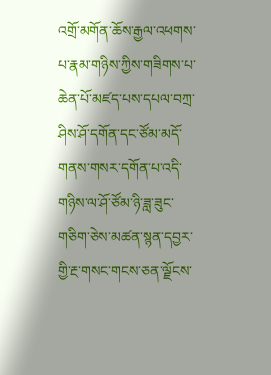འགྲོ་མགོན་ཆོས་རྒྱལ་འཕགས་པ་རྣམ་གཉིས་ཀྱིས་གཟིགས་པ་ཆེན་པོ་མཛད་པས་དཔལ་བཀྲ་ཤིས་ཤོ་དགོན་དང་ཙོམ་མདོ་གནས་གསར་དགོན་པ་འདི་གཉིས་ལ་ཤོ་ཙོམ་ཉི་ཟླ་ཟུང་གཅིག་ཅེས་མཚན་སྙན་དབྱར་གྱི་རྔ་གསང་གངས་ཅན་ལྗོངས་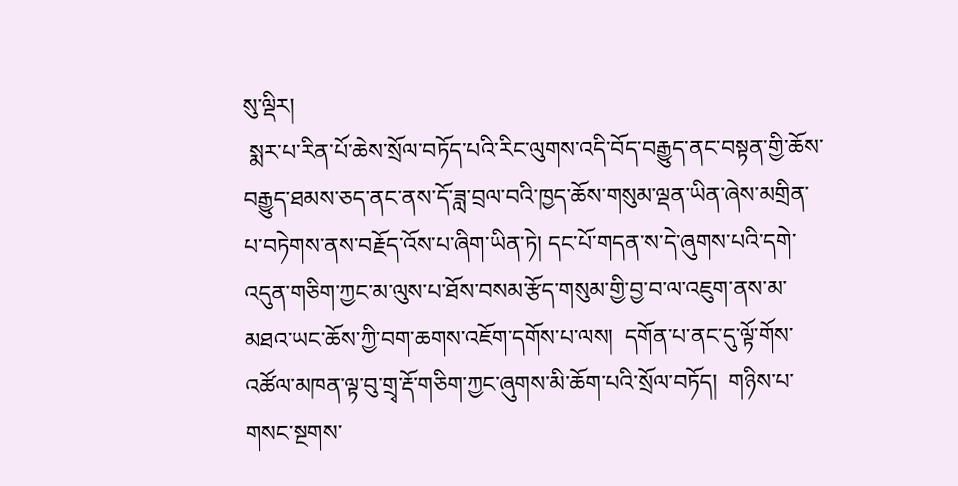སུ་ལྡིར།
 སྨར་པ་རིན་པོ་ཆེས་སྲོལ་བཏོད་པའི་རིང་ལུགས་འདི་བོད་བརྒྱུད་ནང་བསྟན་གྱི་ཆོས་བརྒྱུད་ཐམས་ཅད་ནང་ནས་དོ་ཟླ་བྲལ་བའི་ཁྱད་ཆོས་གསུམ་ལྡན་ཡིན་ཞེས་མགྲིན་པ་བཏེགས་ནས་བརྗོད་འོས་པ་ཞིག་ཡིན་ཏེ། དང་པོ་གདན་ས་དེ་ཞུགས་པའི་དགེ་འདུན་གཅིག་ཀྱང་མ་ལུས་པ་ཐོས་བསམ་རྩོད་གསུམ་གྱི་བྱ་བ་ལ་འཇུག་ནས་མ་མཐའ་ཡང་ཆོས་ཀྱི་བག་ཆགས་འཇོག་དགོས་པ་ལས།  དགོན་པ་ནང་དུ་ལྟོ་གོས་འཚོལ་མཁན་ལྟ་བུ་གྲྭ་རྡོ་གཅིག་ཀྱང་ཞུགས་མི་ཆོག་པའི་སྲོལ་བཏོད།  གཉིས་པ་གསང་སྔགས་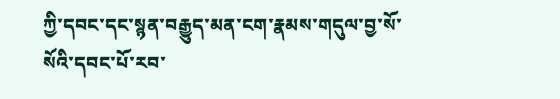ཀྱི་དབང་དང་སྙན་བརྒྱུད་མན་ངག་རྣམས་གདུལ་བྱ་སོ་སོའི་དབང་པོ་རབ་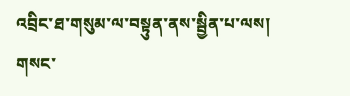འབྲིང་ཐ་གསུམ་ལ་བསྟུན་ནས་སྦྱིན་པ་ལས།  གསང་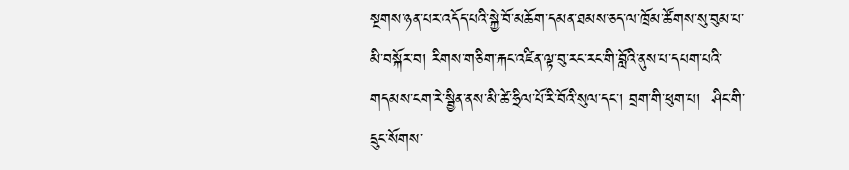སྔགས་ཉན་པར་འདོད་པའི་སྐྱེ་བོ་མཆོག་དམན་ཐམས་ཅད་ལ་ཁྲོམ་ཚོགས་སུ་བུམ་པ་མི་བསྐོར་བ། རིགས་གཅིག་རྐང་འཛིན་ལྟ་བུ་རང་རང་གི་བློའི་ནུས་པ་དཔག་པའི་གདམས་ངག་རེ་སྦྱིན་ནས་མི་ཚེ་ཧྲིལ་པོ་རི་བོའི་སུལ་དང་། བྲག་གི་ཕུག་པ།  ཤིང་གི་དྲུང་སོགས་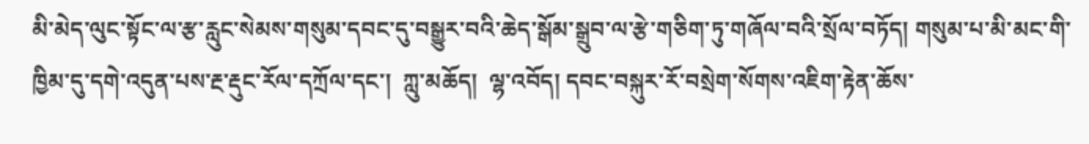མི་མེད་ལུང་སྟོང་ལ་རྩ་རླུང་སེམས་གསུམ་དབང་དུ་བསྒྱུར་བའི་ཆེད་སྒོམ་སྒྲུབ་ལ་རྩེ་གཅིག་ཏུ་གཞོལ་བའི་སྲོལ་བཏོད། གསུམ་པ་མི་མང་གི་ཁྱིམ་དུ་དགེ་འདུན་པས་རྔ་རྡུང་རོལ་དཀྲོལ་དང་།  ཀླུ་མཆོད།  ལྷ་འབོད། དབང་བསྐུར་རོ་བསྲེག་སོགས་འཇིག་རྟེན་ཆོས་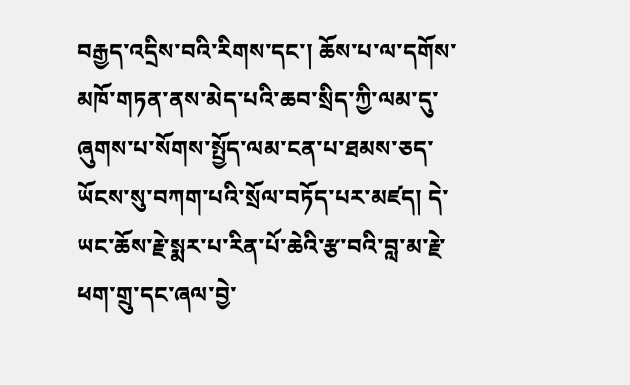བརྒྱད་འདྲིས་བའི་རིགས་དང་། ཆོས་པ་ལ་དགོས་མཁོ་གཏན་ནས་མེད་པའི་ཆབ་སྲིད་ཀྱི་ལམ་དུ་ཞུགས་པ་སོགས་སྤྱོད་ལམ་ངན་པ་ཐམས་ཅད་ཡོངས་སུ་བཀག་པའི་སྲོལ་བཏོད་པར་མཛད། དེ་ཡང་ཆོས་རྗེ་སྨར་པ་རིན་པོ་ཆེའི་རྩ་བའི་བླ་མ་རྗེ་ཕག་གྲུ་དང་ཞལ་བྱེ་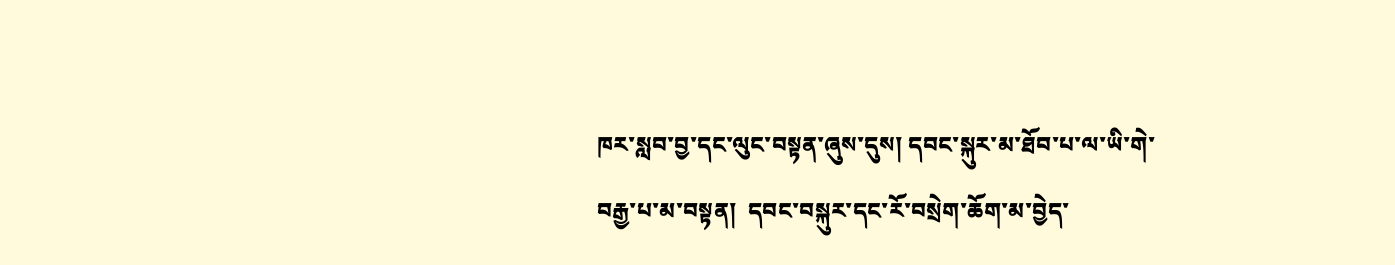ཁར་སླབ་བྱ་དང་ལུང་བསྟན་ཞུས་དུས། དབང་སྐུར་མ་ཐོབ་པ་ལ་ཡི་གེ་བརྒྱ་པ་མ་བསྟན།  དབང་བསྐུར་དང་རོ་བསྲེག་ཆོག་མ་བྱེད་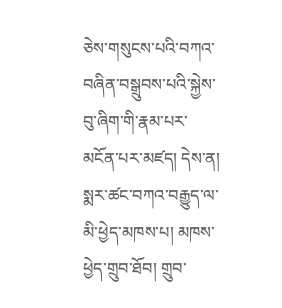ཅེས་གསུངས་པའི་བཀའ་བཞིན་བསྒྲུབས་པའི་སྐྱེས་བུ་ཞིག་གི་རྣམ་པར་མངོན་པར་མཛད། དེས་ན། སྨར་ཚང་བཀའ་བརྒྱུད་ལ་མི་ཕྱེད་མཁས་པ། མཁས་ཕྱེད་གྲུབ་ཐོབ། གྲུབ་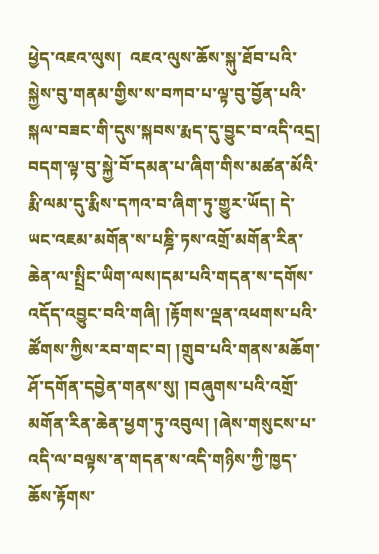ཕྱེད་འཇའ་ལུས།  འཇའ་ལུས་ཆོས་སྐུ་ཐོབ་པའི་སྐྱེས་བུ་གནམ་གྱིས་ས་བཀབ་པ་ལྟ་བུ་བྱོན་པའི་སྐལ་བཟང་གི་དུས་སྐབས་རྨད་དུ་བྱུང་བ་འདི་འདྲ།  བདག་ལྟ་བུ་སྐྱེ་བོ་དམན་པ་ཞིག་གིས་མཚན་མོའི་རྨི་ལམ་དུ་རྨིས་དཀའ་བ་ཞིག་ཏུ་གྱུར་ཡོད། དེ་ཡང་འཇམ་མགོན་ས་པཎྜི་ཏས་འགྲོ་མགོན་རིན་ཆེན་ལ་སྤྲིང་ཡིག་ལས།དམ་པའི་གདན་ས་དགོས་འདོད་འབྱུང་བའི་གཞི། །རྟོགས་ལྡན་འཕགས་པའི་ཚོགས་ཀྱིས་རབ་གང་བ། །གྲུབ་པའི་གནས་མཆོག་ཤོ་དགོན་དབྱེན་གནས་སུ། །བཞུགས་པའི་འགྲོ་མགོན་རིན་ཆེན་ཕྱག་ཏུ་འབུལ། །ཞེས་གསུངས་པ་འདི་ལ་བལྟས་ན་གདན་ས་འདི་གཉིས་ཀྱི་ཁྱད་ཆོས་རྟོགས་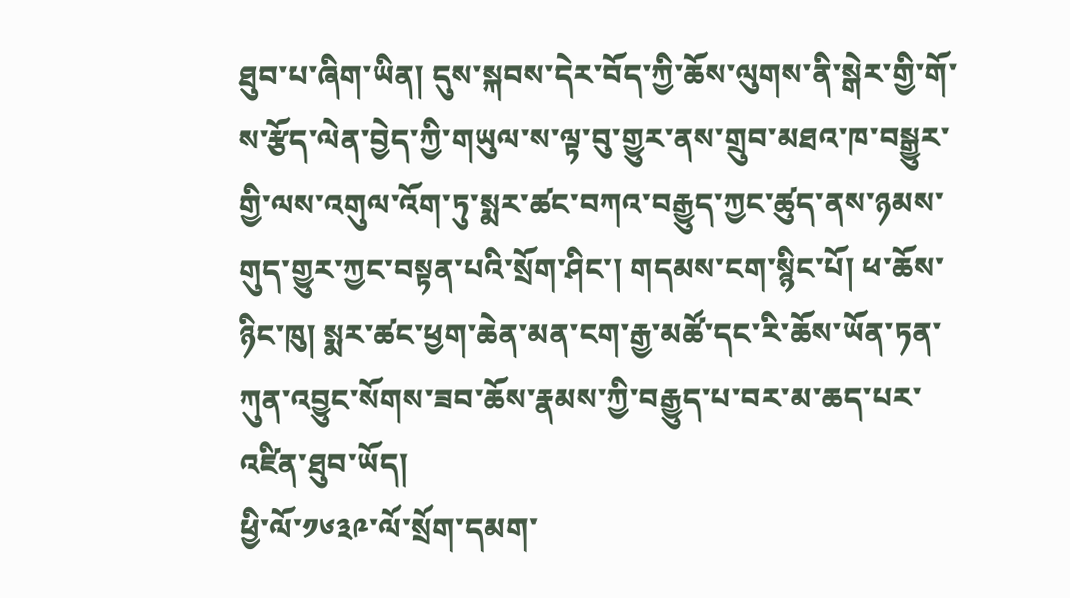ཐུབ་པ་ཞིག་ཡིན། དུས་སྐབས་དེར་བོད་ཀྱི་ཆོས་ལུགས་ནི་སྒེར་གྱི་གོ་ས་རྩོད་ལེན་བྱེད་ཀྱི་གཡུལ་ས་ལྟ་བུ་གྱུར་ནས་གྲུབ་མཐའ་ཁ་བསྒྱུར་གྱི་ལས་འགུལ་འོག་ཏུ་སྨར་ཚང་བཀའ་བརྒྱུད་ཀྱང་ཚུད་ནས་ཉམས་གུད་གྱུར་ཀྱང་བསྟན་པའི་སྲོག་ཤིང་། གདམས་ངག་སྙིང་པོ། ཕ་ཆོས་ཉིང་ཁུ། སྨར་ཚང་ཕྱག་ཆེན་མན་ངག་རྒྱ་མཚོ་དང་རི་ཆོས་ཡོན་ཏན་ཀུན་འབྱུང་སོགས་ཟབ་ཆོས་རྣམས་ཀྱི་བརྒྱུད་པ་བར་མ་ཆད་པར་འཛིན་ཐུབ་ཡོད།
ཕྱི་ལོ་༡༦༣༩་ལོ་སྲོག་དམག་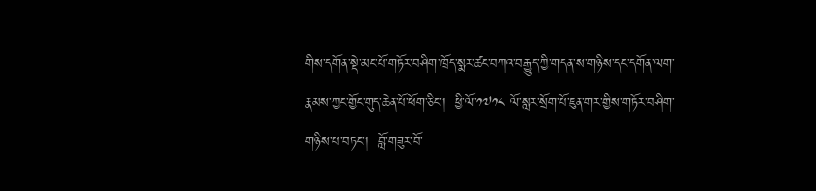གིས་དགོན་སྡེ་མང་པོ་གཏོར་བཤིག་ཁྲོད་སྨར་ཚང་བཀའ་བརྒྱུད་ཀྱི་གདན་ས་གཉིས་དང་དགོན་ལག་རྣམས་ཀྱང་གྱོང་གུད་ཆེན་པོ་ཕོག་ཅིང་།  ཕྱི་ལོ་༡༧༡༨ ལོ་སླར་སྲོག་པོ་ཇུན་གར་གྱིས་གཏོར་བཤིག་གཉིས་པ་བཏང་།  བློ་གཟུར་བོ་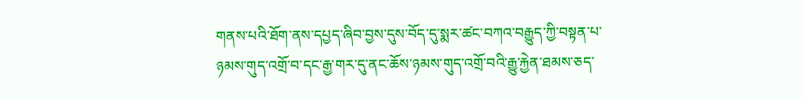གནས་པའི་ཐོག་ནས་དཔྱད་ཞིབ་བྱས་དུས་བོད་དུ་སྨར་ཚང་བཀའ་བརྒྱུད་ཀྱི་བསྟན་པ་ཉམས་གུད་འགྲོ་བ་དང་རྒྱ་གར་དུ་ནང་ཆོས་ཉམས་གུད་འགྲོ་བའི་རྒྱུ་རྐྱེན་ཐམས་ཅད་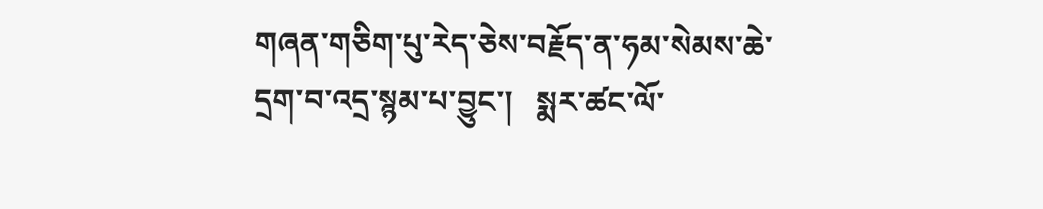གཞན་གཅིག་པུ་རེད་ཅེས་བརྗོད་ན་ཧམ་སེམས་ཆེ་དྲག་བ་འདྲ་སྙམ་པ་བྱུང་།   སྨར་ཚང་ལོ་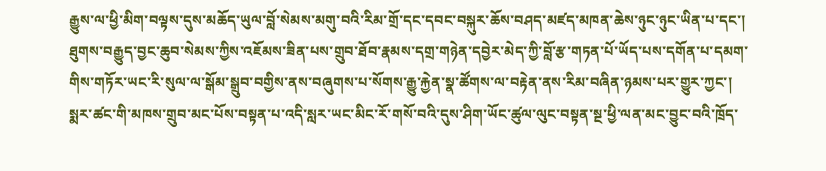རྒྱུས་ལ་ཕྱི་མིག་བལྟས་དུས་མཆོད་ཡུལ་བློ་སེམས་མགུ་བའི་རིམ་གྲོ་དང་དབང་བསྐུར་ཆོས་བཤད་མཛད་མཁན་ཆེས་ཉུང་ཉུང་ཡིན་པ་དང་།  ཐུགས་བརྒྱུད་བྱང་ཆུབ་སེམས་ཀྱིས་འཇོམས་ཟིན་པས་གྲུབ་ཐོབ་རྣམས་དགྲ་གཉེན་དབྱེར་མེད་ཀྱི་བློ་རྩ་གཏན་པོ་ཡོད་པས་དགོན་པ་དམག་གིས་གཏོར་ཡང་རི་སུལ་ལ་སྒོམ་སྒྲུབ་བགྱིས་ནས་བཞུགས་པ་སོགས་རྒྱུ་རྐྱེན་སྣ་ཚོགས་ལ་བརྟེན་ནས་རིམ་བཞིན་ཉམས་པར་གྱུར་ཀྱང་།  སྨར་ཚང་གི་མཁས་གྲུབ་མང་པོས་བསྟན་པ་འདི་སླར་ཡང་མིང་རོ་གསོ་བའི་དུས་ཤིག་ཡོང་ཚུལ་ལུང་བསྟན་སྔ་ཕྱི་ལན་མང་བྱུང་བའི་ཁྲོད་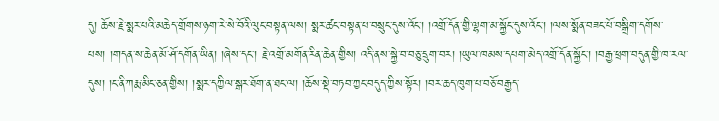དུ། ཆོས་རྗེ་སྨར་པའི་མཆེད་གྲོགས་ཉག་རེ་སེ་བོའི་ལུང་བསྟན་ལས། སྨར་ཚང་བསྟན་པ་བསྲུང་དུས་འོང་། །འགྲོ་དོན་གྱི་ལྷག་མ་སྐྱོང་དུས་འོང་། །ལས་སྨོན་བཟང་པོ་བསྒྲིག་དགོས་པས། །གདན་ས་ཆེན་མོ་ཤོ་དགོན་ཡིན། །ཞེས་དང་། རྗེ་འགྲོ་མགོན་རིན་ཆེན་གྱིས། འདི་ནས་སྐྱེ་བ་བཅུ་དྲུག་བར། །ཡུལ་ཁམས་དཔག་མེད་འགྲོ་དོན་སྐྱོང་། །བརྒྱ་ཕྲག་བདུན་གྱི་ཁ་རལ་དུས། །ང་ནི་ཀརྨ་མིང་ཅན་གྱིས། །སྨར་དཀྱིལ་སྒར་ཐོག་ན་ཐང་ལ། །ཆོས་སྡེ་བཏབ་ཀྱང་བདུད་ཀྱིས་སྟོར། །བར་ཆད་ཁུག་པ་བཅོ་བརྒྱད་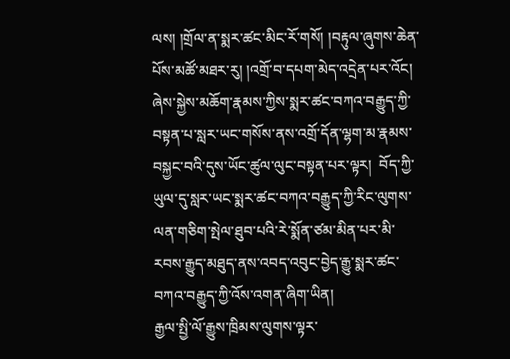ལས། །གྲོལ་ན་སྨར་ཚང་མིང་རོ་གསོ། །བརྟུལ་ཞུགས་ཆེན་པོས་མཚོ་མཐར་རུ། །འགྲོ་བ་དཔག་མེད་འདྲེན་པར་འོང། ཞེས་སྐྱེས་མཆོག་རྣམས་ཀྱིས་སྨར་ཚང་བཀའ་བརྒྱུད་ཀྱི་བསྟན་པ་སླར་ཡང་གསོས་ནས་འགྲོ་དོན་ལྷག་མ་རྣམས་བསྐྱང་བའི་དུས་ཡོང་ཚུལ་ལུང་བསྟན་པར་ལྟར།  བོད་ཀྱི་ཡུལ་དུ་སླར་ཡང་སྨར་ཚང་བཀའ་བརྒྱུད་ཀྱི་རིང་ལུགས་ལན་གཅིག་སྤེལ་ཐུབ་པའི་རེ་སྨོན་ཙམ་མིན་པར་མི་རབས་རྒྱུད་མཐུད་ནས་འབད་འབུང་བྱེད་རྒྱུ་སྨར་ཚང་བཀའ་བརྒྱུད་ཀྱི་འོས་འགན་ཞིག་ཡིན།
རྒྱལ་སྤྱི་ལོ་རྒྱུས་ཁྲིམས་ལུགས་ལྟར་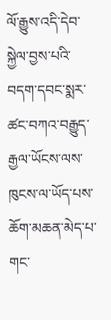ལོ་རྒྱུས་འདི་དེབ་སྐྱེལ་བྱས་པའི་བདག་དབང་སྨར་ཚང་བཀའ་བརྒྱུད་རྒྱལ་ཡོངས་ལས་ཁུངས་ལ་ཡོད་པས་ཆོག་མཆན་མེད་པ་གང་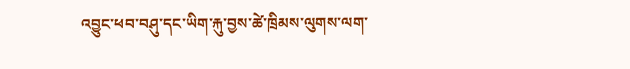འབྱུང་ཕབ་བཤུ་དང་ཡིག་རྐུ་བྱས་ཚེ་ཁྲིམས་ལུགས་ལག་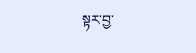སྟར་བྱ་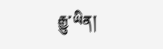རྒྱུ་ཡིན།